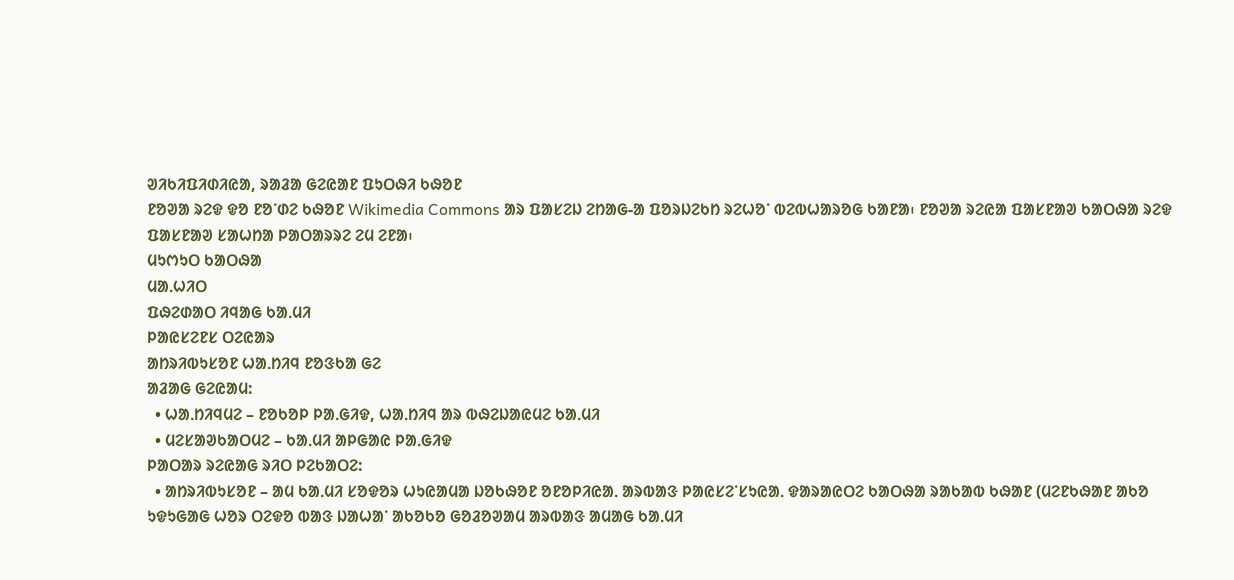ᱣᱤᱠᱤᱯᱤᱰᱤᱭᱟ, ᱨᱟᱲᱟ ᱜᱮᱭᱟᱱ ᱯᱩᱛᱷᱤ ᱠᱷᱚᱱ
ᱱᱚᱣᱟ ᱨᱮᱫ ᱫᱚ ᱱᱚᱸᱰᱮ ᱠᱷᱚᱱ Wikimedia Commons ᱟᱨ ᱯᱟᱥᱮᱡ ᱮᱴᱟᱜ-ᱟ ᱯᱚᱨᱡᱮᱠᱴ ᱨᱮᱦᱚᱸ ᱵᱮᱵᱦᱟᱨᱚᱜ ᱠᱟᱱᱟ᱾ ᱱᱚᱣᱟ ᱨᱮᱭᱟ ᱯᱟᱥᱱᱟᱣ ᱠᱟᱛᱷᱟ ᱨᱮᱫ ᱯᱟᱥᱱᱟᱣ ᱥᱟᱦᱴᱟ ᱞᱟᱛᱟᱨᱨᱮ ᱮᱢ ᱮᱱᱟ᱾
ᱢᱩᱬᱩᱛ ᱠᱟᱛᱷᱟ
ᱢᱟᱹᱦᱤᱛ
ᱯᱷᱮᱰᱟᱛ ᱤᱧᱟᱜ ᱠᱟᱹᱢᱤ
ᱞᱟᱭᱥᱮᱱᱥ ᱛᱮᱭᱟᱨ
ᱟᱴᱨᱤᱵᱩᱥᱚᱱ ᱦᱟᱹᱴᱤᱧ ᱱᱚᱝᱠᱟ ᱜᱮ
ᱟᱲᱟᱜ ᱜᱮᱭᱟᱢ:
  • ᱦᱟᱹᱴᱤᱧᱢᱮ – ᱱᱚᱠᱚᱞ ᱞᱟᱹᱜᱤᱫ, ᱦᱟᱹᱴᱤᱧ ᱟᱨ ᱵᱷᱮᱡᱟᱭᱢᱮ ᱠᱟᱹᱢᱤ
  • ᱢᱮᱥᱟᱣᱠᱟᱛᱢᱮ – ᱠᱟᱹᱢᱤ ᱟᱞᱜᱟᱭ ᱞᱟᱹᱜᱤᱫ
ᱞᱟᱛᱟᱨ ᱨᱮᱭᱟᱜ ᱨᱤᱛ ᱞᱮᱠᱟᱛᱮ:
  • ᱟᱴᱨᱤᱵᱩᱥᱚᱱ – ᱟᱢ ᱠᱟᱹᱢᱤ ᱥᱚᱫᱚᱨ ᱦᱩᱭᱟᱢᱟ ᱡᱚᱠᱷᱚᱱ ᱚᱱᱚᱞᱤᱭᱟᱹ ᱟᱨᱵᱟᱝ ᱞᱟᱭᱥᱮᱸᱥᱩᱭᱟᱹ ᱫᱟᱨᱟᱭᱛᱮ ᱠᱟᱛᱷᱟ ᱨᱟᱠᱟᱵ ᱠᱷᱟᱱ (ᱢᱮᱱᱠᱷᱟᱱ ᱟᱠᱚ ᱩᱫᱩᱜᱟᱜ ᱦᱚᱨ ᱛᱮᱫᱚ ᱵᱟᱝ ᱡᱟᱦᱟᱸ ᱟᱠᱚᱠᱚ ᱜᱚᱲᱚᱣᱟᱢ ᱟᱨᱵᱟᱝ ᱟᱢᱟᱜ ᱠᱟᱹᱢᱤ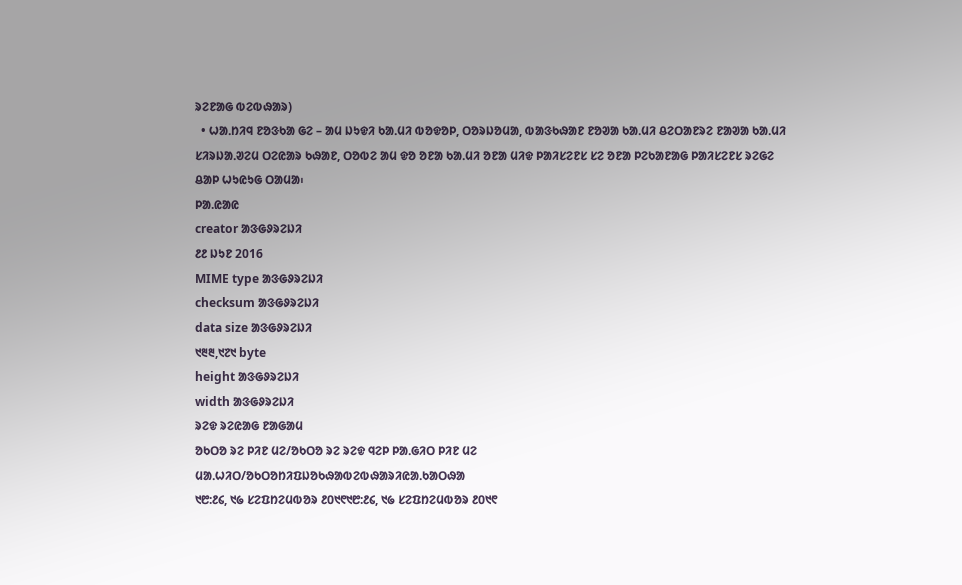ᱨᱮᱱᱟᱜ ᱵᱮᱵᱷᱟᱨ)
  • ᱦᱟᱹᱴᱤᱧ ᱱᱚᱝᱠᱟ ᱜᱮ – ᱟᱢ ᱡᱩᱫᱤ ᱠᱟᱹᱢᱤ ᱵᱚᱫᱚᱞ, ᱛᱚᱨᱡᱚᱢᱟ, ᱵᱟᱝᱠᱷᱟᱱ ᱱᱚᱣᱟ ᱠᱟᱹᱢᱤ ᱪᱮᱛᱟᱱᱨᱮ ᱱᱟᱣᱟ ᱠᱟᱹᱢᱤ ᱥᱤᱨᱡᱟᱹᱣᱮᱢ ᱛᱮᱭᱟᱨ ᱠᱷᱟᱱ, ᱛᱚᱵᱮ ᱟᱢ ᱫᱚ ᱚᱱᱟ ᱠᱟᱹᱢᱤ ᱚᱱᱟ ᱢᱤᱫ ᱞᱟᱤᱥᱮᱱᱥ ᱥᱮ ᱚᱱᱟ ᱞᱮᱠᱟᱱᱟᱜ ᱞᱟᱤᱥᱮᱱᱥ ᱨᱮᱜᱮ ᱪᱟᱞ ᱦᱩᱭᱩᱜ ᱛᱟᱢᱟ᱾
ᱞᱟ.ᱭᱟᱭ
creator ᱟᱝᱜᱽᱨᱮᱡᱤ
᱒᱒ ᱡᱩᱱ 2016
MIME type ᱟᱝᱜᱽᱨᱮᱡᱤ
checksum ᱟᱝᱜᱽᱨᱮᱡᱤ
data size ᱟᱝᱜᱽᱨᱮᱡᱤ
᱑᱓᱓,᱑᱗᱑ byte
height ᱟᱝᱜᱽᱨᱮᱡᱤ
width ᱟᱝᱜᱽᱨᱮᱡᱤ
ᱨᱮᱫ ᱨᱮᱭᱟᱜ ᱱᱟᱜᱟᱢ
ᱚᱠᱛᱚ ᱨᱮ ᱞᱤᱱ ᱢᱮ/ᱚᱠᱛᱚ ᱨᱮ ᱨᱮᱫ ᱧᱮᱞ ᱞᱟᱹᱜᱤᱛ ᱞᱤᱱ ᱢᱮ
ᱢᱟᱹᱦᱤᱛ/ᱚᱠᱛᱚᱴᱤᱯᱡᱚᱠᱷᱟᱵᱮᱵᱷᱟᱨᱤᱭᱟᱹᱠᱟᱛᱷᱟ
᱑᱘:᱒᱔, ᱑᱙ ᱥᱮᱯᱴᱮᱢᱵᱚᱨ ᱒᱐᱑᱖᱑᱘:᱒᱔, ᱑᱙ ᱥᱮᱯᱴᱮᱢᱵᱚᱨ ᱒᱐᱑᱖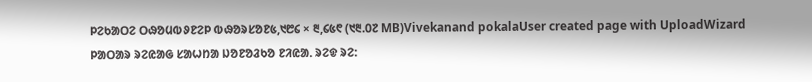ᱞᱮᱠᱟᱛᱮ ᱛᱷᱚᱢᱵᱽᱱᱮᱞ ᱵᱷᱚᱨᱥᱚᱱ᱕,᱑᱘᱔ × ᱓,᱔᱕᱖ (᱑᱓.᱐᱗ MB)Vivekanand pokalaUser created page with UploadWizard
ᱞᱟᱛᱟᱨ ᱨᱮᱭᱟᱜ ᱥᱟᱦᱴᱟ ᱡᱚᱱᱚᱲᱠᱚ ᱱᱤᱭᱟᱹ ᱨᱮᱫ ᱨᱮ: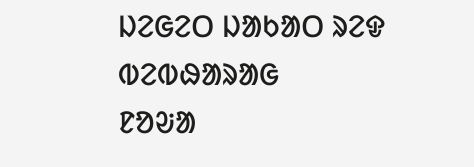ᱡᱮᱜᱮᱛ ᱡᱟᱠᱟᱛ ᱨᱮᱫ ᱵᱮᱵᱷᱟᱨᱟᱜ
ᱱᱚᱶᱟ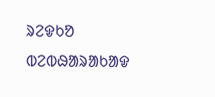ᱨᱮᱫᱠᱚ ᱵᱮᱵᱷᱟᱨᱟᱠᱟᱫ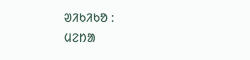ᱣᱤᱠᱤᱠᱚ :
ᱢᱮᱴᱟ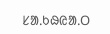ᱥᱟᱹᱠᱷᱭᱟᱹᱛ